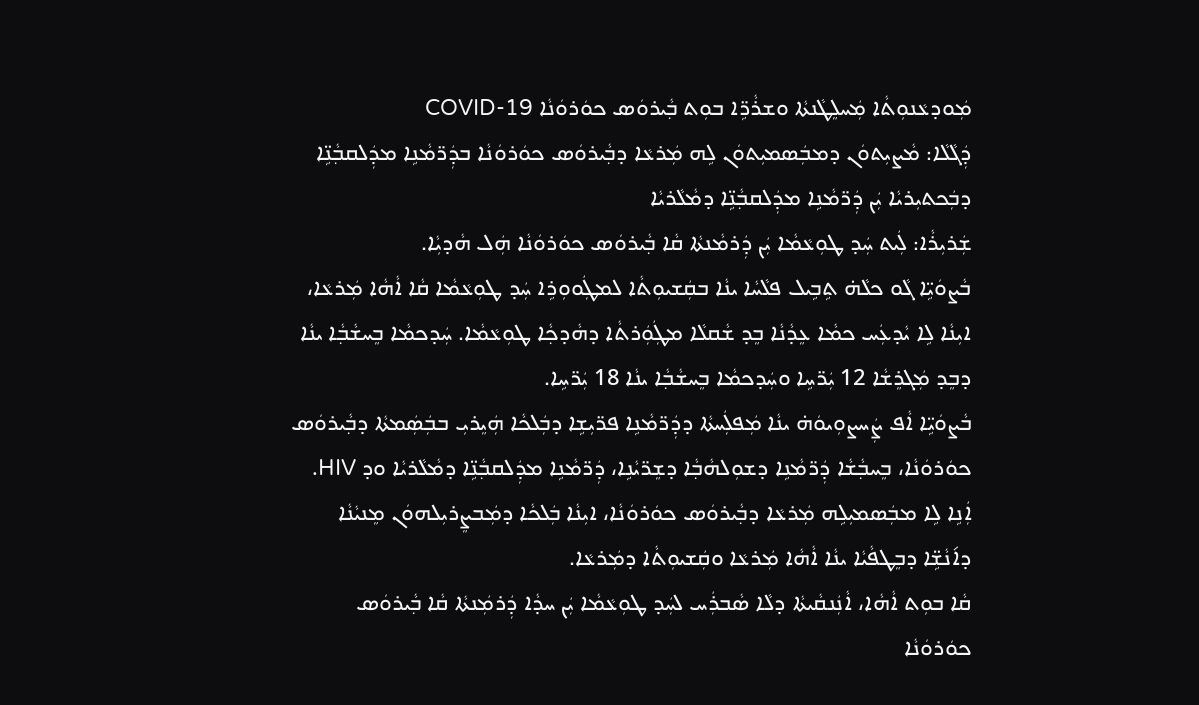ܡܲܘܕܥܵܢܘܼܬܵܐ ܡܲܚܠܸܛܵܢܬܵܐ ܘܫܪܵܪܹ̈ܐ ܒܘܼܬ ܒ݂ܵܝܪܘܿܣ ܟܘܿܪܘܿܢܵܐ COVID-19
ܕܲܓܵܠܵܐ: ܡܵܨܝܼܬܘܿܢ ܕܡܒܲܣܡܝܼܬܘܿܢ ܠܹܗ ܡܲܪܥܵܐ ܕܒ݂ܵܝܪܘܿܣ ܟܘܿܪܘܿܢܵܐ ܒܕܲܪ̈ܡܵܢܹܐ ܡܕܲܠܩܒ݂ܵܢܹ̈ܐ ܕܒܲܟܬܝܼܪܝܵܐ ܝܲܢ ܕܲܪ̈ܡܵܢܹܐ ܡܕܲܠܩܒ݂ܵܢܹ̈ܐ ܕܡܵܠܵܪܝܵܐ
ܫܲܪܝܼܪܵܐ: ܠܲܝܬ ܚܲܕ ܛܘܼܥܵܡܵܐ ܝܲܢ ܕܲܪܡܵܢܬܵܐ ܩܵܐ ܒ݂ܵܝܪܘܿܣ ܟܘܿܪܘܿܢܵܐ ܗܲܠ ܗܵܕܝܼܵܐ.
ܒܵܨܘܿܝܹ̈ܐ ܓܵܘ ܟܠܵܗ̇ ܬܹܒܹܝܠ ܦܠܵܚܵܐ ܝܢܵܐ ܒܩܲܫܝܘܼܬܵܐ ܠܡܛܲܘܘܼܪܹܐ ܚܲܕ ܛܘܼܥܵܡܵܐ ܩܵܐ ܐܵܗܵܐ ܡܲܪܥܵܐ، ܐܝܼܢܵܐ ܠܹܐ ܝܵܕܥܲܚ ܟܡܵܐ ܥܸܕܵܢܵܐ ܒܸܕ ܫܵܩܠܵܐ ܡܛܲܘܲܪܬܵܐ ܕܗܵܕܟ݂ܵܐ ܛܘܼܥܵܡܵܐ. ܚܲܕܟܡܵܐ ܒܸܚܫܵܒ݂ܵܐ ܝܢܵܐ ܕܒܸܕ ܡܲܓܪܸܫܵܐ 12 ܝܲܪ̈ܚܹܐ ܘܚܲܕܟܡܵܐ ܒܸܚܫܵܒ݂ܵܐ ܝܢܵܐ 18 ܝܲܪ̈ܚܹܐ.
ܒܵܨܘܿܝܹ̈ܐ ܐܵܦ ܨܲܚܨܘܼܝܘܿܗ̇ ܝܢܵܐ ܡܲܦܠܲܚܬܵܐ ܕܕܲܪ̈ܡܵܢܹܐ ܦܪ̈ܝܼܫܹܐ ܕܒܲܠܟܵܐ ܗܲܝܸܪܝܼ ܒܒܲܣܲܡܬܵܐ ܕܒ݂ܵܝܪܘܿܣ ܟܘܿܪܘܿܢܵܐ، ܒܸܚܒ݂ܵܫܵܐ ܕܲܪ̈ܡܵܢܹܐ ܕܫܘܼܠܗܵܒ݂ܵܐ ܕܫܸܪ̈ܝܵܢܹܐ، ܕܲܪ̈ܡܵܢܹܐ ܡܕܲܠܩܒ݂ܵܢܹ̈ܐ ܕܡܵܠܵܪܝܵܐ ܘܕ HIV. ܐܲܢܹܐ ܠܹܐ ܡܒܲܣܡܝܼܠܹܗ ܡܲܪܥܵܐ ܕܒ݂ܵܝܪܘܿܣ ܟܘܿܪܘܿܢܵܐ، ܐܝܼܢܵܐ ܒܲܠܟܵܐ ܕܡܲܒܨܸܪܝܼܠܗܘܿܢ ܡܸܢܝܵܢܵܐ ܕܐ݇ܢܵܫܹ̈ܐ ܕܒܸܛܦܵܝܵܐ ܝܢܵܐ ܐܵܗܵܐ ܡܲܪܥܵܐ ܘܩܲܫܝܘܼܬܵܐ ܕܡܲܪܥܵܐ.
ܩܵܐ ܒܘܼܬ ܐܵܗܵܐ، ܐܵܢܲܢܩܵܝܬܵܐ ܕܠܵܐ ܣܵܒܪܲܚ ܠܚܲܕ ܛܘܼܥܵܡܵܐ ܝܲܢ ܚܕܵܐ ܕܲܪܡܲܢܬܵܐ ܩܵܐ ܒ݂ܵܝܪܘܿܣ ܟܘܿܪܘܿܢܵܐ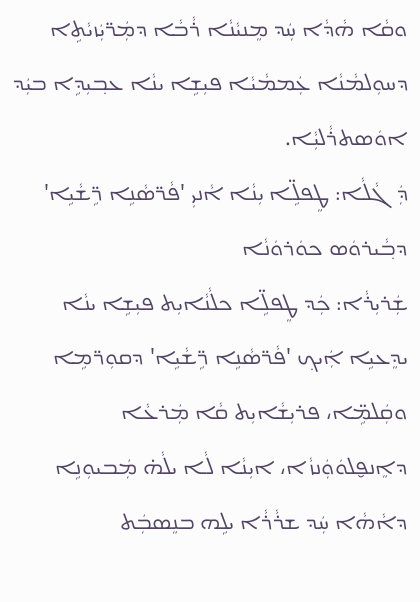ܘܩܵܐ ܗܵܕܵܐ ܚܲܕ ܡܸܢܝܵܢܵܐ ܪܵܒܵܐ ܕܡܲܪ̈ܝܲܙܝܵܬܹܐ ܕܚܘܼܠܡܵܢܵܐ ܥܲܡܡܵܝܵܐ ܦܝܼܫܹܐ ܝܢܵܐ ܥܒ݂ܝܼܕܹܐ ܒܝܲܕ ܐܘܿܣܬܪܵܠܝܼܵܐ.
ܕܲܓܵܠܵܐ: ܛܸܦܠܹ̈ܐ ܝܼܢܵܐ ܐܵܢܝܼ 'ܦܵܪ̈ܣܵܢܹܐ ܪܹ̈ܫܵܝܹܐ' ܕܒ݂ܵܝܪܘܿܣ ܟܘܿܪܘܿܢܵܐ
ܫܲܪܝܼܪܵܐ: ܟܲܕ ܛܸܦܠܹ̈ܐ ܟܠܵܢܵܐܝܼܬ ܦܝܼܫܹܐ ܝܢܵܐ ܝܕܸܥܝܹܐ ܐܲܝܟ݂ 'ܦܵܪ̈ܣܵܢܹܐ ܪܹ̈ܫܵܝܹܐ' ܕܩܘܼܪ̈ܡܹܐ ܘܩܲܠܡܹ̈ܐ، ܦܪܝܼܫܵܐܝܼܬ ܩܵܐ ܡܲܪܥܵܐ ܕܐܸܢܦ̮ܠܘܿܘܲܢܙܵܐ، ܐܝܼܢܵܐ ܠܵܐ ܝܠܵܗ̇ ܡܲܒܝܘܼܢܹܐ ܕܐܵܗܵܐ ܚܲܕ ܫܪܵܪܵܐ ܝܠܹܗ ܒܢܸܣܒܲܬ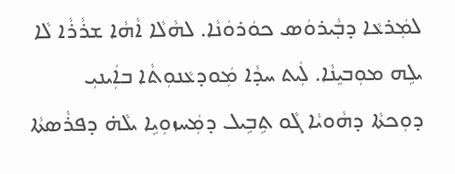ܠܡܲܪܥܵܐ ܕܒ݂ܵܝܪܘܿܣ ܟܘܿܪܘܿܢܵܐ. ܠܗܵܠܵܐ ܐܵܗܵܐ ܫܪܵܪܵܐ ܠܵܐ ܝܠܹܗ ܡܘܼܒܝܸܢܵܐ. ܠܲܝܬ ܚܕܵܐ ܡܲܘܕܥܵܢܘܼܬܵܐ ܒܐܲܝܢܝܼ ܕܘܼܟܬܵܐ ܕܗܵܘܝܵܐ ܓܵܘ ܬܹܒܹܝܠ ܕܡܲܚܙܘܼܝܹܐ ܝܠܵܗ̇ ܕܦܪܵܣܬܵܐ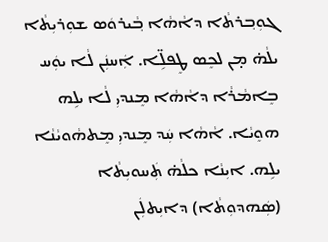ܓܘܼܒ݂ܪܬܵܐ ܕܐܵܗܵܐ ܒ݂ܵܝܪܘܿܣ ܫܘܼܪܝܼܬܵܐ ܝܠܵܗ̇ ܡ̣ܢ ܠܟܸܣ ܛܸܦܠܹ̈ܐ. ܐܲܚܢܲܢ ܠܵܐ ܝܘܲܚ ܒܸܐܡܵܪܵܐ ܕܐܵܗܵܐ ܡܸܢܕܝܼ ܠܵܐ ܝܠܹܗ ܗܘܸܝܵܐ. ܐܵܗܵܐ ܚܲܕ ܡܸܢܕܝܼ ܡܸܬܗܵܘܝܵܢܵܐ ܝܠܹܗ. ܐܝܼܢܵܐ ܟܠܵܗ̇ ܬܲܚܘܝܼܬܵܐ (ܣܲܗܕܘܼܬܵܐ) ܕܐܝܼܬܠܲܢ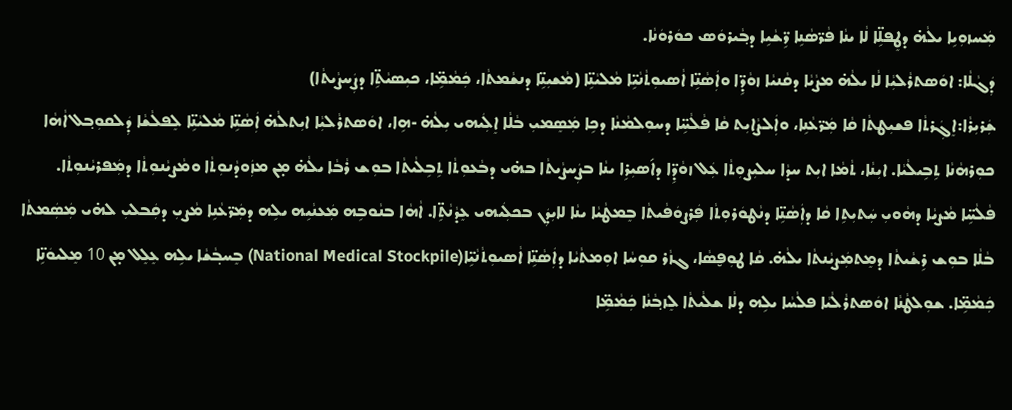ܡܲܚܙܘܼܝܹܐ ܝܠܵܗ̇ ܕܛܸܦܠܹ̈ܐ ܠܵܐ ܝܢܵܐ ܦܵܪ̈ܣܵܢܹܐ ܪܹ̈ܫܵܝܹܐ ܕܒ݂ܵܝܪܘܿܣ ܟܘܿܪܘܿܢܵܐ.
ܕܲܓܵܠܵܐ: ܐܘܿܣܬܪܵܠܝܼܵܐ ܠܵܐ ܝܠܵܗ̇ ܡܨܵܝܵܐ ܕܩܵܢܝܵܐ ܙܘܵܕܹ̈ܐ ܘܐܲܣܵܢܹ̈ܐ ܐܵܣܝܘܼܬܵܢܵܝܹ̈ܐ ܡܵܠܝܵܢܹ̈ܐ (ܡܵܫܝܼܢܹ̈ܐ ܕܢܫܵܡܬܵܐ، ܟܲܡܵܡܹ̈ܐ، ܟܝܼܣܝܵܬܹ̈ܐ ܕܨܲܚܨܵܝܬܵܐ)
ܫܲܪܝܼܪܵܐ:ܐܸܓܲܪܬܵܐ ܦܫܝܼܛܬܵܐ ܩܵܐ ܡܲܪ̈ܥܵܢܹܐ، ܘܐܲܠܨܵܐܝܼܬ ܩܵܐ ܦܵܠܵܚܹ̈ܐ ܕܚܘܼܠܡܵܢܵܐ ܕܟܹܐ ܡܲܣܸܡܝܼ ܒܵܠܵܐ ܐܸܠܲܝܗܝ ܝܼܠܵܗ̇ -ܗܹܐ، ܐܘܿܣܬܪܵܠܝܼܵܐ ܐܝܼܬܠܵܗ̇ ܐܲܣܵܢܹ̈ܐ ܡܵܠܝܵܢܹ̈ܐ ܠܸܦܠܵܫܵܐ ܕܲܠܩܘܼܒ݂ܠ ܐܵܗܵܐ ܟܘܼܪܗܵܢܵܐ ܬܹܒܹܝܠܵܝܵܐ. ܐܝܼܢܵܐ، ܬܵܡܵܐ ܐܝܼܬ ܚܕܵܐ ܚܠܝܼܨܘܼܬܵܐ ܥܲܠ ܙܘܵܕܹ̈ܐ ܕܐ݇ܣܝܼܪܹܐ ܝܢܵܐ ܒܨܲܚܨܵܝܬܵܐ ܒܗ̇ܝ ܕܒܵܥܘܼܬܵܐ ܬܹܒܹܠܵܝܬܵܐ ܒܘܼܫ ܪܵܒܵܐ ܝܠܵܗ̇ ܡ̣ܢ ܡܙܲܘܕܵܢܘܼܬܵܐ ܘܡܵܨܝܵܢܘܼܬܵܐ ܕܡܲܦܪܝܵܢܘܼܬܵܐ.
ܦܵܠܵܚܹ̈ܐ ܡܵܨܝܵܐ ܕܗܵܘܝܼ ܚܲܬܝܼܬܹܐ ܩܵܐ ܕܐܲܣܵܢܹ̈ܐ ܕܢܵܛܘܿܪܘܼܬܵܐ ܦܲܪܨܘܿܦܵܝܬܵܐ ܒܸܡܛܵܝܵܐ ܝܢܵܐ ܠܐܝܼܕܲܢ ܒܟܠܲܝܗܝ ܥܸܕܵܢܵܬܹ̈ܐ. ܐܵܗܵܐ ܒܢܵܘܒܹܗ ܡܲܥܢܵܝܹܗ ܝܠܹܗ ܕܡܲܪ̈ܥܵܢܹܐ ܡܵܨܝܼ ܕܩܲܒܠܝܼ ܠܗ̇ܝ ܡܲܣܲܡܬܵܐ ܒܵܠܵܐ ܒܘܼܫ ܪܹܫܵܝܬܵܐ ܕܡܸܬܡܲܨܝܵܢܬܵܐ ܝܠܵܗ̇. ܩܵܐ ܛܘܼܦ̮ܣܵܐ، ܓܙܵܪ ܩܘܼܚܵܐ ܐܘܼܡܬܵܝܵܐ ܕܐܲܣܵܢܹ̈ܐ ܐܵܣܝܘܼܬܵܢܵܝܹ̈ܐ(National Medical Stockpile) ܒܸܚܒ݂ܵܫܵܐ ܝܠܹܗ ܥܸܠܸܠ ܡ̣ܢ 10 ܡܸܠܝܘܿܢܹ̈ܐ ܟܲܡܵܡܹ̈ܐ. ܫܘܼܠܛܵܢܵܐ ܐܘܿܣܬܪܵܠܵܝܵܐ ܦܠܵܚܵܐ ܝܠܹܗ ܕܠܵܐ ܫܠܵܝܬܵܐ ܠܸܙܒ݂ܵܢܵܐ ܟܲܡܵܡܹ̈ܐ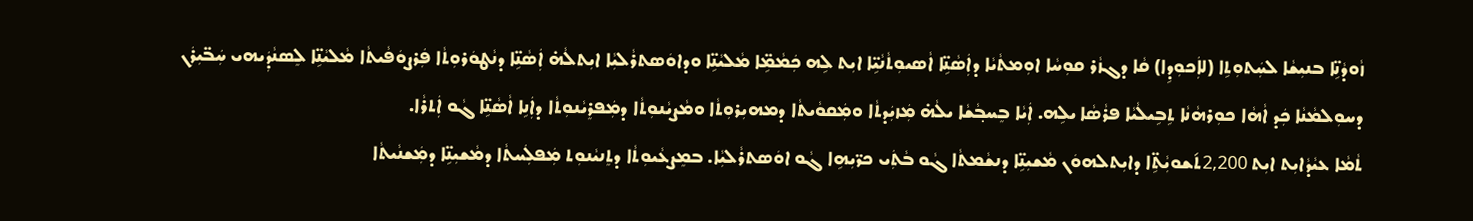ܙܵܘܕܵܢܹ̈ܐ ܒܢܝܼܫܵܐ ܠܚܲܬܘܼܬܹܐ (ܠܐܲܟܘܼܕܹܐ) ܩܵܐ ܕܓܙܵܪ ܩܘܼܚܵܐ ܐܘܼܡܬܵܝܵܐ ܕܐܲܣܵܢܹ̈ܐ ܐܵܣܝܘܼܬܵܢܵܝܹ̈ܐ ܐܝܼܬ ܠܹܗ ܟܲܡܵܡܹ̈ܐ ܡܵܠܝܵܢܹ̈ܐ ܘܕܐܘܿܣܬܪܵܠܝܼܵܐ ܐܝܼܬܠܵܗ̇ ܐܲܣܵܢܹ̈ܐ ܕܢܵܛܘܿܪܘܼܬܵܐ ܦܲܪܨܘܿܦܵܝܬܵܐ ܡܵܠܝܵܢܹ̈ܐ ܠܸܣܢܵܕܲܝܗܝ ܚܲܒ̈ܝܼܪܲܢ ܕܚܘܼܠܡܵܢܵܐ ܟܲܕ ܐܵܗܵܐ ܟܘܼܪܗܵܢܵܐ ܬܹܒܹܝܠܵܝܵܐ ܦܪܵܣܵܐ ܝܠܹܗ. ܐܲܝܵܐ ܒܸܚܒ݂ܵܫܵܐ ܝܠܵܗ̇ ܡܲܙܝܲܕܬܵܐ ܘܡܲܩܘܵܝܬܵܐ ܕܡܗܝܼܪܘܼܬܵܐ ܘܡܵܨܝܵܢܘܼܬܵܐ ܕܡܲܦܪܸܝܵܢܘܼܬܵܐ ܕܐܲܢܹܐ ܐܵܣܵܢܹ̈ܐ ܓܵܘ ܐܲܬܪܵܐ.
ܬܵܡܵܐ ܥܝܵܕܵܐܝܼܬ ܐܝܼܬ 2,200ܬ݇ܫܘܝܼܵܬܹ̈ܐ ܕܐܝܼܬܠܗܘܿܢ ܡܵܫܝܼܢܹ̈ܐ ܕܢܫܵܡܬܵܐ ܓܵܘ ܒܵܬܲܝ ܟܪ̈ܝܼܗܹܐ ܓܵܘ ܐܘܿܣܬܪܵܠܝܼܵܐ. ܒܡܸܨܥܵܝܘܼܬܵܐ ܕܬܸܢܝܵܢܘܼܬ ܡܲܦܠܲܚܬܵܐ ܕܡܵܫܝܼܢܹ̈ܐ ܕܡܲܫܢܵܝܬܵܐ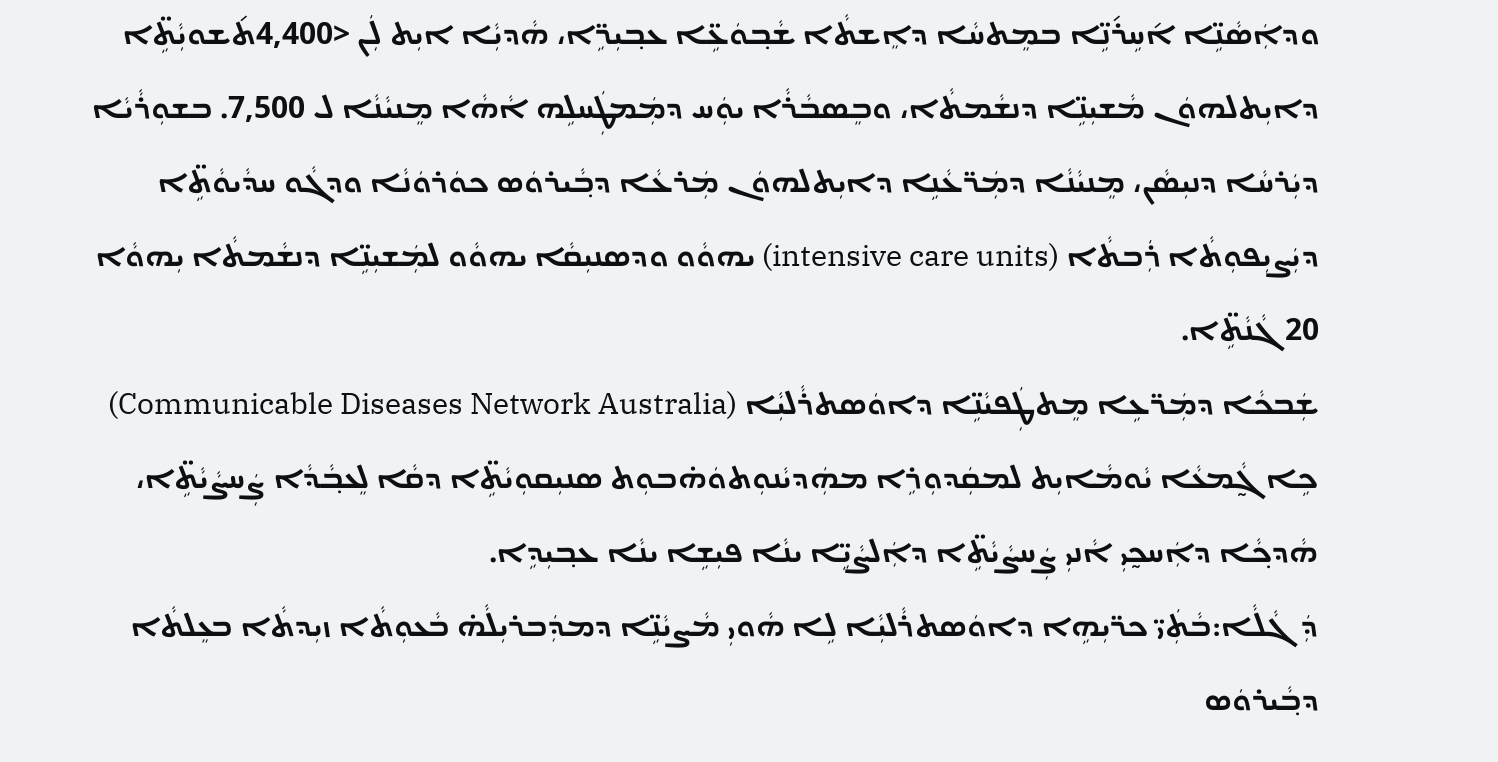ܘܕܐܲܣܵܢܹ̈ܐ ܐ݇ܚܹܪ݇ܢܹ̈ܐ ܒܡܸܬܚܵܐ ܕܐܸܫܬܵܐ ܫܵܒ݂ܘܿܥܹ̈ܐ ܥܒ݂ܝܼܪܹ̈ܐ، ܗܵܕܝܼܵܐ ܐܝܼܬ ܠܲܢ <4,400ܬ݇ܫܘܝܼܵܬܹ̈ܐ ܕܐܝܼܬܠܗܘܿܢ ܡܵܫܝܼܢܹ̈ܐ ܕܢܫܵܡܬܵܐ، ܘܒܸܣܒܵܪܵܐ ܝܘܲܚ ܕܡܲܡܛܲܚܠܹܗ ܐܵܗܵܐ ܡܸܢܝܵܢܵܐ ܠ 7,500. ܒܫܘܼܪܵܝܵܐ ܕܝܲܪܚܵܐ ܕܢܝܼܣܵܢ، ܡܸܢܝܵܢܵܐ ܕܡܲܪ̈ܥܵܢܹܐ ܕܐܝܼܬܠܗܘܿܢ ܡܲܪܥܵܐ ܕܒ݂ܵܝܪܘܿܣ ܟܘܿܪܘܿܢܵܐ ܘܕܓܵܘ ܚܕܵܝܘܵܬܹ̈ܐ ܕܝܲܨܝܼܦܘܼܬܵܐ ܪܲܒܬܵܐ (intensive care units) ܝܗܘܵܘ ܘܕܣܢܝܼܩܵܐ ܝܗܘܵܘ ܠܡܲܫܝܼܢܹ̈ܐ ܕܢܫܵܡܬܵܐ ܝܼܗܘܵܐ 20 ܓܵܢܵܬܹ̈ܐ.
ܫܲܒܟܵܐ ܕܡܲܪ̈ܥܹܐ ܡܸܬܛܲܦܝܵܢܹ̈ܐ ܕܐܘܿܣܬܪܵܠܝܼܵܐ (Communicable Diseases Network Australia) ܟܹܐ ܓ̰ܵܡܥܵܐ ܝܵܘܡܵܐܝܼܬ ܠܡܩܲܕܘܼܪܹܐ ܡܗܲܕܝܵܢܘܼܬܘܿܗ̇ܒܘܼܬ ܣܢܝܼܩܘܼܝܵܬܹ̈ܐ ܕܩܵܐ ܠܸܥܒ݂ܵܕܵܐ ܨܲܚܨܵܝܵܬܹ̈ܐ، ܗܵܕܟ݂ܵܐ ܕܐܲܚܟ̰ܝܼ ܐܵܢܝܼ ܨܲܚܨܵܝܵܬܹ̈ܐ ܕܐܲܠܨܵܝܹ̈ܐ ܝܢܵܐ ܦܝܼܫܹܐ ܝܢܵܐ ܥܒ݂ܝܼܕܹܐ.
ܕܲܓܵܠܵܐ:ܒܵܬܲܝ̈ ܟܪ̈ܝܼܗܹܐ ܕܐܘܿܣܬܪܵܠܝܼܵܐ ܠܹܐ ܗܵܘܝܼ ܡܵܨܝܵܢܹ̈ܐ ܕܡܕܲܒܪܝܼܠܵܗ̇ ܒܵܥܘܼܬܵܐ ܙܝܼܕܬܵܐ ܒܥܸܠܬܵܐ ܕܒ݂ܵܝܪܘܿܣ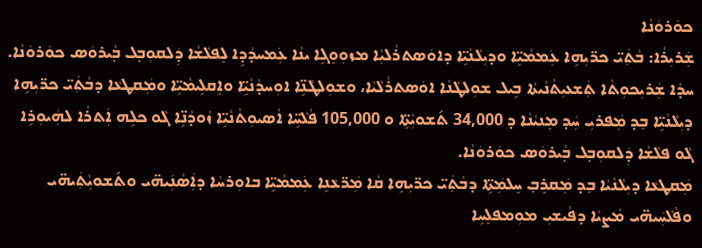ܟܘܿܪܘܿܢܵܐ
ܫܲܪܝܼܪܵܐ: ܒܵܬܲܝ̈ ܟܪ̈ܝܼܗܹܐ ܥܲܡܡܵܝܹ̈ܐ ܘܕܝܼܠܵܢܵܝܹ̈ܐ ܕܐܘܿܣܬܪܵܠܝܼܵܐ ܡܙܘܼܘܸܓܹܐ ܝܢܵܐ ܥܲܡܚܕܵܕܹܐ ܠܸܦܠܵܫܵܐ ܕܲܠܩܘܼܒ݂ܠ ܒ݂ܵܝܪܘܿܣ ܟܘܿܪܘܿܢܵܐ. ܚܕܵܐ ܫܲܪܝܼܟܘܼܬܵܐ ܬܲܫܥܝܼܬܵܢܵܝܬܵܐ ܒܹܝܠ ܫܘܼܠܛܵܢܵܐ ܐܘܿܣܬܪܵܠܵܝܵܐ، ܘܫܘܼܠܛܵܢܹ̈ܐ ܐܘܼܚܕܵܢܵܝܹ̈ܐ ܘܐܹܩܠܹܝܡܵܝܹ̈ܐ ܘܡܲܩܛܥܵܐ ܕܒܵܬܲܝ̈ ܟܪ̈ܝܼܗܹܐ ܕܝܼܠܵܢܵܝܹ̈ܐ ܒܸܕ ܡܲܦܪܝܼ ܚܲܕ ܡܸܢܝܵܢܵܐ ܕ 34,000 ܬ݇ܫܘܝܼܵܬܹ̈ܐ ܘ 105,000 ܦܵܠܵܚܹ̈ܐ ܐܵܣܝܘܼܬܵܢܵܝܹ̈ܐ ܙܵܘܕܵܢܹ̈ܐ ܓܵܘ ܟܠܹܗ ܐܲܬܪܵܐ ܠܗܲܝܘܼܪܹܐ ܓܵܘ ܦܠܵܫܵܐ ܕܲܠܩܘܼܒ݂ܠ ܒ݂ܵܝܪܘܿܣ ܟܘܿܪܘܿܢܵܐ.
ܡܲܩܛܥܵܐ ܕܝܼܠܵܢܵܝܵܐ ܒܸܕ ܡܲܩܪܸܒ݂ ܚܸܠܡܲܬܹ̈ܐ ܕܒܵܬܲܝ̈ ܟܪ̈ܝܼܗܹܐ ܩܵܐ ܡܲܪ̈ܥܵܢܹܐ ܥܲܡܡܵܝܹ̈ܐ ܒܐܘܼܪܚܵܐ ܕܐܲܣܵܢܲܝܗ̈ܝ ܘܬ݇ܫܘܝܼܵܬܲܝܗ̈ܝ ܘܦܵܠܵܚܲܝܗ̈ܝ ܡܵܨܝܵܐ ܕܦܵܝܫܝܼ ܡܘܼܡܦܠܸܚܹܐ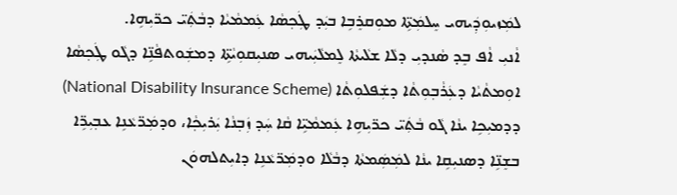ܠܡܲܙܝܘܼܕܲܝܗܝ ܚܸܠܡܲܬܹ̈ܐ ܡܘܼܩܪܸܒܹܐ ܒܝܲܕ ܛܲܟ݂ܣܵܐ ܥܲܡܡܵܝܵܐ ܕܒܵܬܲܝ̈ ܟܪ̈ܝܼܗܹܐ.
ܐܵܢܝܼ ܐܵܦ ܒܸܕ ܣܵܢܕܝܼ ܕܠܵܐ ܫܠܵܝܬܵܐ ܠܸܡܠܵܝܲܝܗܝ ܣܢܝܼܩܘܼܝܵܬܹ̈ܐ ܕܡܫܲܘܬܦܵܢܹ̈ܐ ܕܓܵܘ ܛܲܟ݂ܣܵܐ ܐܘܼܡܬܵܝܵܐ ܕܥܲܪܵܒ݂ܘܼܬܵܐ ܕܫܲܦܠܘܼܬܵܐ (National Disability Insurance Scheme) ܕܕܡܝܼܟܹܐ ܝܢܵܐ ܓܵܘ ܒܵܬܲܝ̈ ܟܪ̈ܝܼܗܹܐ ܥܲܡܡܵܝܹ̈ܐ ܩܵܐ ܚܲܕ ܙܲܒ݂ܢܵܐ ܝܲܪܝܼܟ݂ܵܐ، ܘܕܡܲܪ̈ܥܵܢܹܐ ܥܒ݂ܝܼܪܹ̈ܐ ܒܫܸܢܹ̈ܐ ܕܣܢܝܼܩܹܐ ܝܢܵܐ ܠܡܲܣܲܡܬܵܐ ܕܒܵܠܵܐ ܘܕܡܲܪ̈ܥܵܢܹܐ ܕܐܝܼܬܠܗܘܿܢ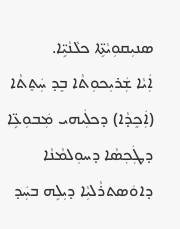ܣܢܝܼܩܘܼܝܵܬܹ̈ܐ ܟܠܵܢܵܝܹ̈ܐ.
ܐܲܝܵܐ ܫܲܪܝܼܟܘܼܬܵܐ ܒܸܕ ܚܲܬܸܬܵܐ (ܐܲܟܸܕܵܐ) ܕܟܠܲܝܗܝ ܡܲܒܘܼܥܹ̈ܐ ܕܛܲܟ݂ܣܵܐ ܕܚܘܼܠܡܵܢܵܐ ܕܐܘܿܣܬܪܵܠܝܼܵܐ ܕܝܼܠܹܗ ܒܚܲܕ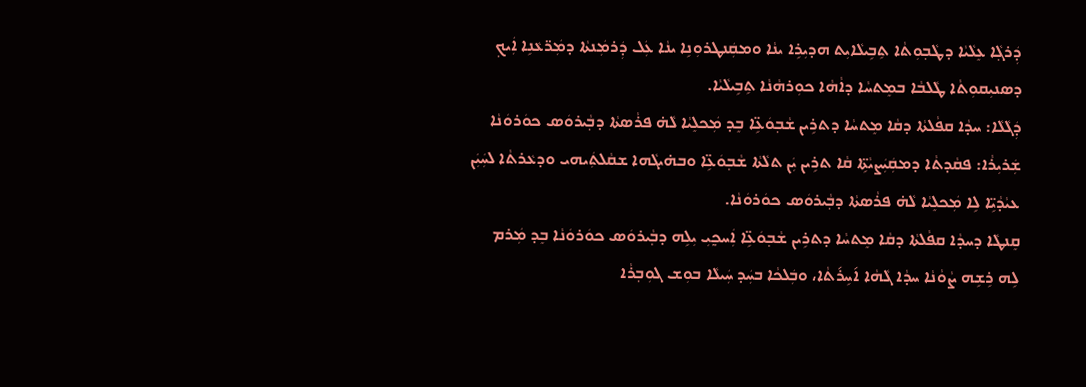ܕܲܪܓ݂ܵܐ ܥܸܠܵܝܵܐ ܕܛܵܒ݂ܘܼܬܵܐ ܬܹܒܹܝܠܵܐܝܼܬ ܗܕܝܼܪܹܐ ܝܢܵܐ ܘܡܩܲܢܛܪܘܼܢܹܐ ܝܢܵܐ ܥܲܠ ܕܲܪܡܲܢܬܵܐ ܕܡܲܪ̈ܥܵܢܹܐ ܐܲܝܟ݂ ܕܣܢܝܼܩܘܼܬܵܐ ܛܵܠܒܵܐ ܒܡܸܬܚܵܐ ܕܐܵܗܵܐ ܟܘܼܪܗܵܢܵܐ ܬܹܒܹܝܠܵܝܵܐ.
ܕܲܓܵܠܵܐ: ܚܕܵܐ ܩܦܵܠܬܵܐ ܕܩܵܐ ܡܸܬܚܵܐ ܕܬܪܹܝܢ ܫܵܒ݂ܘܿܥܹ̈ܐ ܒܸܕ ܡܲܟܠܸܝܵܐ ܠܵܗ̇ ܦܪܵܣܬܵܐ ܕܒ݂ܵܝܪܘܿܣ ܟܘܿܪܘܿܢܵܐ
ܫܲܪܝܼܪܵܐ: ܦܩܵܕܬܵܐ ܕܡܩܲܝܲܨܝܵܬܹ̈ܐ ܩܵܐ ܬܪܹܝܢ ܝܲܢ ܬܠܵܬܵܐ ܫܵܒ݂ܘܿܥܹ̈ܐ ܘܒܗ̇ܝܓܵܗܐ ܫܩܵܠܬܲܝܗܝ ܘܕܥܵܪܬܵܐ ܠܚܲܝܲܢ ܥܝܵܕܵܝܹ̈ܐ ܠܹܐ ܡܲܟܠܸܝܵܐ ܠܵܗ̇ ܦܪܵܣܬܵܐ ܕܒ݂ܵܝܪܘܿܣ ܟܘܿܪܘܿܢܵܐ.
ܩܸܢܛܵܐ ܕܚܕܵܐ ܩܦܵܠܬܵܐ ܕܩܵܐ ܡܸܬܚܵܐ ܕܬܪܹܝܢ ܫܵܒ݂ܘܿܥܹ̈ܐ ܐܲܚܟ̰ܝܼ ܝܼܠܹܗ ܕܒ݂ܵܝܪܘܿܣ ܟܘܿܪܘܿܢܵܐ ܒܸܕ ܡܲܪܡ ܠܹܗ ܪܹܫܹܗ ܨܵܘܵܢܵܐ ܚܕܵܐ ܓܵܗܵܐ ܐ݇ܚܹܪ݇ܬܵܐ، ܘܒܲܠܟܵܐ ܒܚܲܕ ܚܲܝܠܵܐ ܒܘܼܫ ܓܘܼܒ݂ܪܵܐ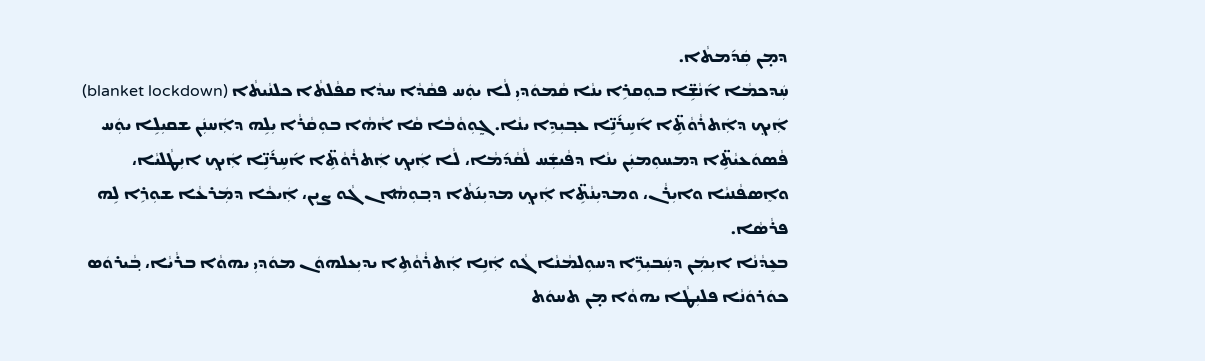ܕܡ̣ܢ ܩܲܕ݇ܡܬܵܐ.
ܚܲܕܟܡܵܐ ܐ݇ܢܵܫܹ̈ܐ ܒܘܼܩܪܹܐ ܝܢܵܐ ܩܵܡܘܿܕܝܼ ܠܵܐ ܝܘܲܚ ܦܩܵܕܵܐ ܚܕܵܐ ܩܦܵܠܬܵܐ ܟܠܢܵܝܬܵܐ (blanket lockdown) ܐܲܝܟ݂ ܕܐܲܬܪܵܘܵܬܹ̈ܐ ܐ݇ܚܹܪ݇ܢܹ̈ܐ ܥܒ݂ܝܼܕܹܐ ܝܢܵܐ. ܓ̰ܘܼܘܵܒܵܐ ܩܵܐ ܐܵܗܵܐ ܒܘܼܩܵܪܵܐ ܝܼܠܹܗ ܕܐܲܚܢܲܢ ܫܩܝܼܠܹܐ ܝܘܲܚ ܦܵܣܘܿܥܝܵܬܹ̈ܐ ܕܡܚܘܼܡܝܲܢ ܝܢܵܐ ܕܦܵܝܫܲܚ ܠܵܩܵܕ݇ܡܵܐ، ܠܵܐ ܐܲܝܟ݂ ܐܲܬܪܵܘܵܬܹ̈ܐ ܐ݇ܚܹܪ݇ܢܹ̈ܐ ܐܲܝܟ݂ ܐܝܼܛܵܠܝܵܐ، ܘܐܸܣܦܵܢܝܵܐ ܘܐܝܼܪܵܢ، ܘܡܕܝܼܢܵܬܹ̈ܐ ܐܲܝܟ݂ ܡܕܝܼܢ݇ܬܵܐ ܕܒ݂ܘܼܗܵܐܢ ܓܵܘ ܨܝܼܢ، ܐܲܝܟܵܐ ܕܡܲܪܥܵܐ ܫܘܼܪܹܐ ܠܹܗ ܦܪܵܣܵܐ.
ܒܥܸܕܵܢܵܐ ܐܝܼܡܲܢ ܕܚܲܒܝܼܪܹ̈ܐ ܕܚܘܼܠܡܵܢܵܐ ܓܵܘ ܐܲܢܹܐ ܐܲܬܪܵܘܵܬܹܐ ܝܕܝܼܥܠܗܘܿܢ ܡܘܿܕܝܼ ܝܗܘܵܐ ܒܪܵܝܵܐ، ܒ݂ܵܝܪܘܿܣ ܟܘܿܪܘܿܢܵܐ ܦܠܝܼܛܵܐ ܝܗܘܵܐ ܡ̣ܢ ܬܚܘܿܬ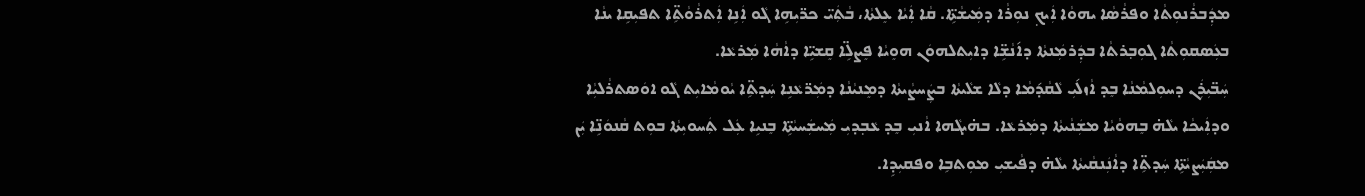ܡܕܲܒܪܵܢܘܼܬܵܐ ܘܦܪܵܣܵܐ ܝܗܘܵܐ ܐܲܝܟ݂ ܢܘܼܪܵܐ ܕܡܲܝܫܵܬܹ̈ܐ. ܩܵܐ ܐܲܝܵܐ ܥܸܠܬܵܐ، ܒܵܬܲܝ̈ ܟܪ̈ܝܼܗܹܐ ܓܵܘ ܐܲܢܹܐ ܐܲܬܪܵܘܵܬܹ̈ܐ ܬܦܝܼܩܹܐ ܝܢܵܐ ܒܥܲܣܩܘܼܬܵܐ ܓܘܼܒ݂ܪܬܵܐ ܒܕܲܪܡܲܢܬܵܐ ܕܐ݇ܢܵܫܹ̈ܐ ܕܐܝܼܬܠܗܘܿܢ ܗܘܸܝܵܐ ܦܸܨܠܹ̈ܐ ܩܸܫܝܹ̈ܐ ܕܐܵܗܵܐ ܡܲܪܥܵܐ.
ܚܲܒ̈ܝܼܪܲܢ ܕܚܘܼܠܡܵܢܵܐ ܒܸܕ ܐܵܙܠ݇ܝܼ ܠܵܩܵܕ݇ܡܵܐ ܕܠܵܐ ܫܠܵܝܬܵܐ ܒܨܲܚܨܵܝܬܵܐ ܕܡܸܢܝܵܢܵܐ ܕܡܲܪ̈ܥܵܢܹܐ ܚܲܕܬܹ̈ܐ ܝܵܘܡܵܐܝܼܬ ܓܵܘ ܐܘܿܣܬܪܵܠܝܼܵܐ ܘܕܐܲܝܟܵܐ ܝܠܵܗ̇ ܒܸܗܘܵܝܵܐ ܡܫܲܢܵܝܬܵܐ ܕܡܲܪܥܵܐ. ܒܗ̇ܝܓܵܗܐ ܐܵܢܝܼ ܒܸܕ ܥܵܒ݂ܕܝܼ ܡܲܚܫܲܚܝܵܬܹ̈ܐ ܒܸܢܝܹܐ ܥܲܠ ܬܲܚܘܝܼܬܵܐ ܒܘܼܬ ܩܵܢܘܿܢܹ̈ܐ ܝܲܢ ܡܩܲܝܲܨܝܵܬܹ̈ܐ ܚܲܕܬܹ̈ܐ ܕܐܵܢܲܢܩܵܝܬܵܐ ܝܠܵܗ̇ ܕܦܵܝܫܝܼ ܡܘܼܬܒܹܐ ܘܦܩܝܼܕܹܐ.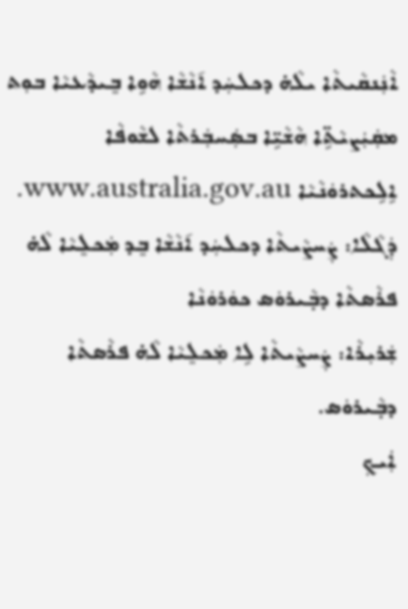ܐܵܢܲܢܩܵܝܬܵܐ ܝܠܵܗ̇ ܕܟܠܚܲܕ ܐ݇ܢܵܫܵܐ ܗܵܘܹܐ ܒܸܝܕܵܥܝܵܐ ܒܘܼܬ ܡܩܲܝܲܨܝܵܬܹ̈ܐ ܗܵܫܵܝܹ̈ܐ ܒܣܲܚܒܲܪܬܵܐ ܠܫܵܘܦܵܐ ܐܹܠܹܟܬܪܘܿܢܵܝܵܐ www.australia.gov.au.
ܕܲܓܵܠܵܐ: ܨܲܚܨܵܝܬܵܐ ܕܟܠܚܲܕ ܐ݇ܢܵܫܵܐ ܒܸܕ ܡܲܟܠܸܝܵܐ ܠܵܗ̇ ܦܪܵܣܬܵܐ ܕܒ݂ܵܝܪܘܿܣ ܟܘܿܪܘܿܢܵܐ
ܫܲܪܝܼܪܵܐ: ܨܲܚܨܵܝܬܵܐ ܠܹܐ ܡܲܟܠܸܝܵܐ ܠܵܗ̇ ܦܪܵܣܬܵܐ ܕܒ݂ܵܝܪܘܿܣ.
ܐܲܝܟ݂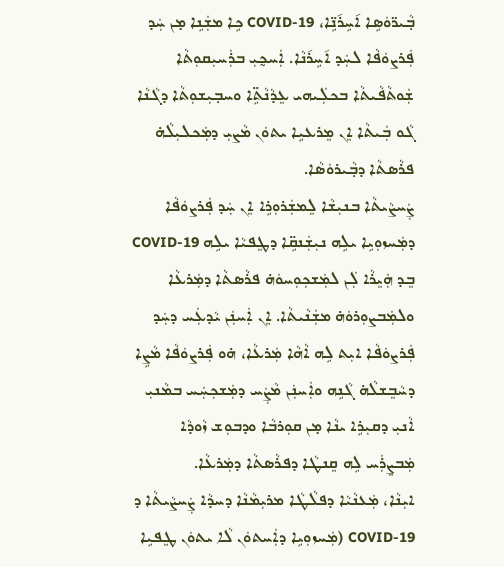ܒ݂ܵܝܪ̈ܘܿܣܹܐ ܐ݇ܚܹܪ݇ܢܹ̈ܐ، COVID-19 ܟܹܐ ܡܫܲܢܹܐ ܡ̣ܢ ܚܲܕ ܦܲܪܨܘܿܦܵܐ ܠܚܲܕ ܐ݇ܚܹܪ݇ܢܵܐ. ܐܲܚܟ̰ܝܼ ܒܪܲܚܝܼܩܘܼܬܵܐ ܫܲܘܬܵܦܵܝܬܵܐ ܒܟܠܲܝܗܝ ܥܸܕܵܢܵܬܹ̈ܐ ܘܚܒ݂ܝܼܫܘܼܬܵܐ ܕܓܵܢܵܐ ܓܵܘ ܒܲܝܬܵܐ ܐܸܢ ܡܸܪܥܝܹܐ ܝܬܘܿܢ ܡܵܨܝܼ ܕܡܲܟܠܝܼܠܵܗ̇ ܦܪܵܣܬܵܐ ܕܒ݂ܵܝܪܘܿܣܵܐ.
ܨܲܚܨܵܝܬܵܐ ܒܢܝܼܫܵܐ ܠܸܡܫܲܪܘܼܪܹܐ ܐܸܢ ܚܲܕ ܦܲܪܨܘܿܦܵܐ ܕܡܲܚܙܘܼܝܹܐ ܝܠܹܗ ܢܝܼܫܲܢܩܹ̈ܐ ܕܛܸܦܝܵܐ ܝܠܹܗ COVID-19 ܒܸܕ ܗܲܝܸܪܵܐ ܠܲܢ ܠܡܲܫܟ݂ܘܼܚܘܿܗ̇ ܦܪܵܣܬܵܐ ܕܡܲܪܥܵܐ ܘܠܡܲܒܨܘܼܪܘܿܗ̇ ܡܫܲܢܵܝܬܵܐ. ܐܸܢ ܐܲܚܢܲܢ ܝܵܕܥܲܚ ܕܚܲܕ ܦܲܪܨܘܿܦܵܐ ܐܝܼܬ ܠܹܗ ܐܵܗܵܐ ܡܲܪܥܵܐ، ܗ̇ܘ ܦܲܪܨܘܿܦܵܐ ܡܵܨܹܐ ܕܚܵܒܸܫܠܵܗ̇ ܓܵܢܹܗ ܘܐܲܚܢܲܢ ܡܵܨܲܚ ܕܡܲܫܟ݂ܚܲܚ ܒܡܵܢܝܼ ܐܵܢܝܼ ܕܩܝܼܪܹܐ ܝܢܵܐ ܡ̣ܢ ܩܘܼܪܒܵܐ ܘܕܒܘܼܫ ܙܵܘܕܵܐ ܡܲܒܨܸܪܲܚ ܠܹܗ ܩܸܢܛܵܐ ܕܦܪܵܣܬܵܐ ܕܡܲܪܥܵܐ.
ܐܝܼܢܵܐ، ܡܲܥܢܵܝܵܐ ܕܦܠܵܛܵܐ ܡܪܝܼܡܵܢܵܐ ܕܚܕܵܐ ܨܲܚܨܵܝܬܵܐ ܕ COVID-19 (ܡܲܚܙܘܼܝܹܐ ܕܐܲܚܬܘܿܢ ܠܵܐ ܝܬܘܿܢ ܛܸܦܝܹܐ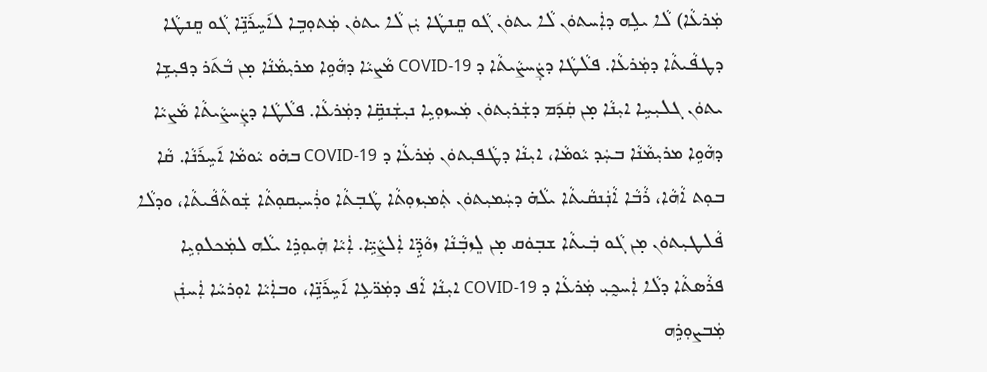ܡܲܪܥܵܐ) ܠܵܐ ܝܠܹܗ ܕܐܲܚܬܘܿܢ ܠܵܐ ܝܬܘܿܢ ܓܵܘ ܩܸܢܛܵܐ ܝܲܢ ܠܵܐ ܝܬܘܿܢ ܡܲܬܘܼܒܹܐ ܠܐ݇ܚܹܪ݇ܢܹ̈ܐ ܓܵܘ ܩܸܢܛܵܐ ܕܛܦܵܝܬܵܐ ܕܡܲܪܥܵܐ. ܦܠܵܛܵܐ ܕܨܲܚܨܵܝܬܵܐ ܕ COVID-19 ܡܵܨܝܵܐ ܕܗܵܘܹܐ ܡܪܝܼܡܵܢܵܐ ܡ̣ܢ ܒܵܬ݇ܪ ܕܦܝܼܫܹܐ ܝܬܘܿܢ ܓܠܝܼܚܹܐ ܐܝܼܢܵܐ ܡ̣ܢ ܩܲܕ݇ܡ ܕܫܲܪܝܼܬܘܿܢ ܡܲܚܙܘܼܝܹܐ ܢܝܼܫܲܢܩܹ̈ܐ ܕܡܲܪܥܵܐ. ܦܠܵܛܵܐ ܕܨܲܚܨܵܝܬܵܐ ܡܵܨܝܵܐ ܕܗܵܘܹܐ ܡܪܝܼܡܵܢܵܐ ܒܚܲܕ ܝܵܘܡܵܐ، ܐܝܼܢܵܐ ܕܛܵܦܝܼܬܘܿܢ ܡܲܪܥܵܐ ܕ COVID-19 ܒܗ̇ܘ ܝܵܘܡܵܐ ܐ݇ܚܹܪ݇ܢܵܐ. ܩܵܐ ܒܘܼܬ ܐܵܗܵܐ، ܪܵܒܵܐ ܐܵܢܲܢܩܵܝܬܵܐ ܝܠܵܗ̇ ܕܚܲܡܝܼܬܘܿܢ ܬܲܡܝܼܙܘܼܬܵܐ ܛܵܒ݂ܬܵܐ ܘܪܲܚܝܼܩܘܼܬܵܐ ܫܲܘܬܵܦܵܝܬܵܐ، ܘܕܠܵܐ ܦܵܠܛܝܼܬܘܿܢ ܡ̣ܢ ܓܵܘ ܒܲܝܬܵܐ ܫܒ݂ܘܿܩ ܡ̣ܢ ܠܸܙܒ݂ܵܢܵܐ ܙܘܵܕܹ̈ܐ ܐܲܠܨܵܝܹ̈ܐ. ܐܲܝܵܐ ܗܲܝܘܼܪܹܐ ܝܠܵܗ ܠܡܲܟܠܘܼܝܹܐ ܦܪܵܣܬܵܐ ܕܠܵܐ ܐܲܚܟ̰ܝܼ ܡܲܪܥܵܐ ܕ COVID-19 ܐܝܼܢܵܐ ܐܵܦ ܕܡܲܪ̈ܥܹܐ ܐ݇ܚܹܪ݇ܢܹ̈ܐ، ܘܒܐܲܝܵܐ ܐܘܼܪܚܵܐ ܐܲܚܢܲܢ ܡܲܒܨܘܼܪܹܗ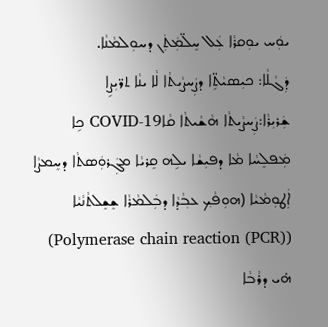ܝܘܲܚ ܝܘܼܩܪܵܐ ܥܲܠ ܚܸܠ̈ܡܲܬܲܢ ܕܚܘܼܠܡܵܢܵܐ.
ܕܲܓܵܠܵܐ: ܟܝܼܣܝܵܬܹ̈ܐ ܕܨܲܚܨܵܝܬܵܐ ܠܵܐ ܝܢܵܐ ܬܪ̈ܝܼܨܹܐ
ܫܲܪܝܼܪܵܐ:ܨܲܚܨܵܝܬܵܐ ܗܵܫܵܝܬܵܐ ܩܵܐCOVID-19 ܟܹܐ ܡܲܦܠܸܚܵܐ ܡܵܐ ܕܦܝܼܫܵܐ ܝܠܹܗ ܩܸܪܝܵܐ ܡܓܲܪܘܲܣܬܵܐ ܕܚܸܡܨܵܐ ܐܲܛܘܼܡܵܝܵܐ (ܗܘܼܦܵܟ݂ ܥܒ݂ܵܕܵܐ ܕܒܲܠܡܵܪܵܐ ܫܸܫܸܠܬܵܢܵܝܵܐ (Polymerase chain reaction (PCR)) ܗ̇ܝ ܕܪܵܒܵܐ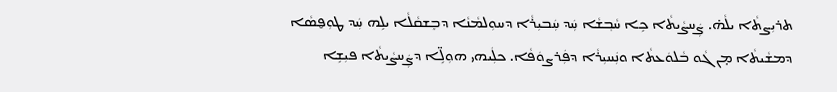ܬܪܝܼܨܬܵܐ ܝܠܵܗ̇. ܨܲܚܨܵܝܬܵܐ ܟܹܐ ܚܵܒ݂ܫܵܐ ܚܲܕ ܚܲܒܝܼܪܵܐ ܕܚܘܼܠܡܵܢܵܐ ܕܒܸܫܩܵܠܵܐ ܝܠܹܗ ܚܲܕ ܛܘܼܦ̮ܣܵܐ ܕܡܫܵܝܬܵܐ ܡ̣ܢ ܓܵܘ ܒܵܠܘܿܥܬܵܐ ܘܢܲܚܝܼܪܵܐ ܕܦܲܪܨܘܿܦܵܐ. ܟܠܲܝܗܝ ܗܘܼܠܹ̈ܐ ܕܨܲܚܨܵܝܬܵܐ ܦܝܼܫܹܐ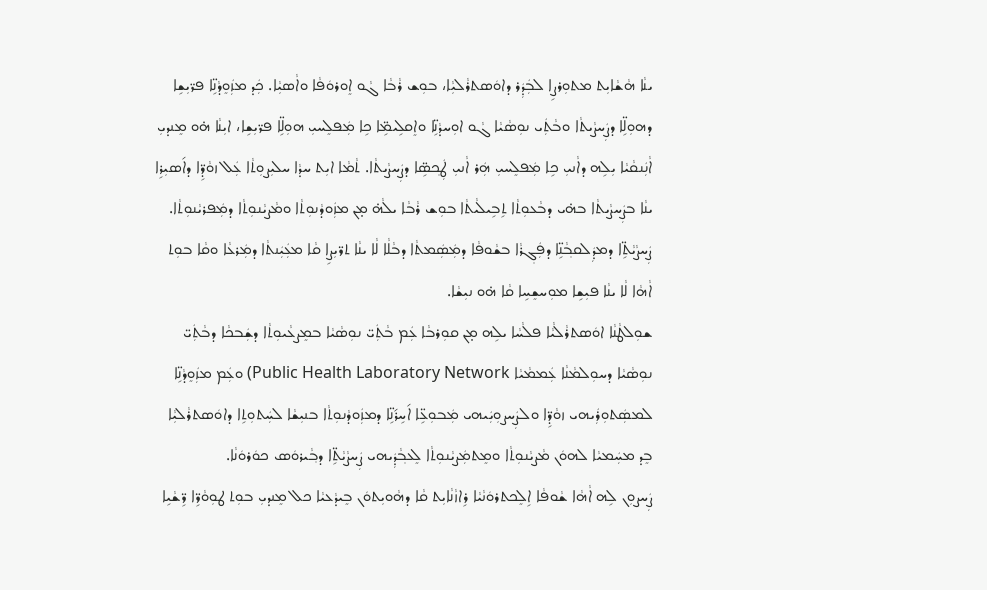ܝܢܵܐ ܗܵܫܵܐܝܼܬ ܡܬܘܼܪܨܹܐ ܠܒܲܕܲܪ ܕܐܘܿܣܬܪܵܠܝܼܵܐ، ܒܘܼܫ ܪܵܒܵܐ ܓܵܘ ܐܸܘܪܘܿܦܵܐ ܘܐܵܣܝܼܵܐ. ܟܲܕ ܡܙܲܘܸܕܵܢܹ̈ܐ ܦܪ̈ܝܼܫܹܐ ܕܗܘܼܠܹ̈ܐ ܕܨܲܚܨܵܝܬܵܐ ܘܒܵܬܲܝ ܢܘܼܣܵܝܵܐ ܓܵܘ ܐܘܼܚܕܵܢܹ̈ܐ ܘܐܸܩܠܹܝܡܹ̈ܐ ܟܹܐ ܡܲܦܠܸܚܝܼ ܗܘܼܠܹ̈ܐ ܦܪ̈ܝܼܫܹܐ، ܐܝܼܢܵܐ ܗ̇ܘ ܡܸܢܕܝܼ ܐܵܢܲܢܩܵܝܵܐ ܝܼܠܹܗ ܕܐܵܢܝܼ ܟܹܐ ܡܲܦܠܸܚܝܼ ܗܲܪ ܐܵܢܝܼ ܛܲܟ݂ܣܹ̈ܐ ܕܨܲܚܨܵܝܬܵܐ. ܬܵܡܵܐ ܐܝܼܬ ܚܕܵܐ ܚܠܝܼܨܘܼܬܵܐ ܥܲܠ ܙܘܵܕܹ̈ܐ ܕܐ݇ܣܝܼܪܹܐ ܝܢܵܐ ܒܨܲܚܨܵܝܬܵܐ ܒܗ̇ܝ ܕܒܵܥܘܼܬܵܐ ܬܹܒܹܝܠܵܝܬܵܐ ܒܘܼܫ ܪܵܒܵܐ ܝܠܵܗ̇ ܡ̣ܢ ܡܙܲܘܕܵܢܘܼܬܵܐ ܘܡܵܨܝܵܢܘܼܬܵܐ ܕܡܲܦܪܝܵܢܘܼܬܵܐ. ܨܲܚܨܵܝܵܬܹ̈ܐ ܕܡܕܲܠܩܒ݂ܵܢܹ̈ܐ ܕܦܲܓ݂ܪܵܐ ܒܫܵܘܦܵܐ ܕܡܲܣܲܡܬܵܐ ܕܒܵܠܵܐ ܠܵܐ ܝܢܵܐ ܬܪ̈ܝܼܨܹܐ ܩܵܐ ܡܥܲܝܲܢܬܵܐ ܕܡܲܪܥܵܐ ܘܩܵܐ ܒܘܼܬ ܐܵܗܵܐ ܠܵܐ ܝܢܵܐ ܦܝܼܫܹܐ ܡܘܼܚܫܸܚܹܐ ܩܵܐ ܗ̇ܘ ܢܝܼܫܵܐ.
ܫܘܼܠܛܵܢܵܐ ܐܘܿܣܬܪܵܠܵܝܵܐ ܦܠܵܚܵܐ ܝܠܹܗ ܡ̣ܢ ܩܘܼܪܒܵܐ ܥܲܡ ܒܵܬܲܝ̈ ܢܘܼܣܵܝܵܐ ܒܡܸܨܥܵܝܘܼܬܵܐ ܕܫܲܒܟܵܐ ܕܒܵܬܲܝ̈ ܢܘܼܣܵܝܵܐ ܕܚܘܼܠܡܵܢܵܐ ܥܲܡܡܵܝܵܐ Public Health Laboratory Network) ܘܥܲܡ ܡܙܲܘܸܕܵܢܹ̈ܐ ܠܡܣܲܬܘܼܪܲܝܗܝ ܙܘܵܕܹ̈ܐ ܘܠܨܲܚܨܘܼܝܲܝܗܝ ܡܲܒܘܼܥܹ̈ܐ ܐ݇ܚܹܪ݇ܢܹ̈ܐ ܕܡܙܲܘܕܵܢܘܼܬܵܐ ܒܢܝܼܫܵܐ ܠܚܲܬܘܼܬܹܐ ܕܐܘܿܣܬܪܵܠܝܼܵܐ ܒܸܕ ܡܚܲܡܝܵܐ ܠܗܘܿܢ ܡܵܨܝܵܢܘܼܬܵܐ ܘܡܸܬܡܲܨܝܵܢܘܼܬܵܐ ܠܸܥܒ݂ܵܕܲܝܗܝ ܨܲܚܨܵܝܵܬܹ̈ܐ ܕܒ݂ܵܝܪܘܿܣ ܟܘܿܪܘܿܢܵܐ.
ܨܲܚܨܘܼܢ ܠܹܗ ܐܵܗܵܐ ܫܵܘܦܵܐ ܐܹܠܸܟܬܪܘܿܢܵܝܵܐ ܪܹܐܙܵܢܵܐܝܼܬ ܩܵܐ ܕܗܵܘܝܼܬܘܿܢ ܒܸܝܕܵܥܝܵܐ ܟܠ ܡܸܢܕܝܼ ܒܘܼܬ ܛܘܼܘܵܪܹ̈ܐ ܪܹ̈ܫܵܝܹܐ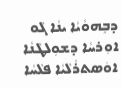ܕܒܸܗܘܵܝܵܐ ܝܢܵܐ ܓܵܘ ܐܘܼܪܚܵܐ ܕܫܘܼܠܛܵܢܵܐ ܐܘܿܣܬܪܵܠܵܝܵܐ ܦܠܵܚܵܐ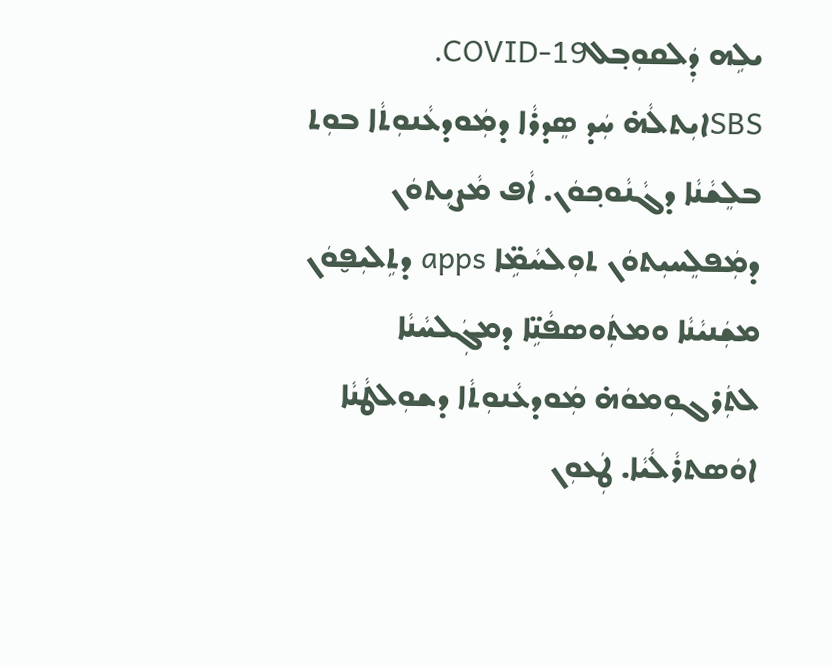ܝܠܹܗ ܕܲܠܩܘܼܒ݂ܠCOVID-19.
SBSܐܝܼܬܠܵܗ̇ ܚܲܕ ܣܸܕܪܵܐ ܕܡܲܘܕܥܵܢܘܼܬܵܐ ܒܘܼܬ ܒܠܸܫܵܢܵܐ ܕܓܵܢܵܘܟ݂ܘܿܢ. ܐܵܦ ܡܵܨܝܼܬܘܿܢ ܕܡܲܦܠܸܚܝܼܬܘܿܢ ܬܘܼܠܚܵܡܹ̈ܐ apps ܕܬܹܠܝܼܦ̮ܘܿܢ ܡܫܲܢܝܵܢܵܐ ܘܡܬܲܘܣܦܵܢܹ̈ܐ ܕܡܓܲܠܚܵܢܵܐ ܠܬܲܪܓܘܼܡܘܿܗ̇ ܡܲܘܕܥܵܢܘܼܬܵܐ ܕܫܘܼܠܛܵܢܵܐ ܐܘܿܣܬܪܵܠܵܝܵܐ. ܛܲܥܘܼܢ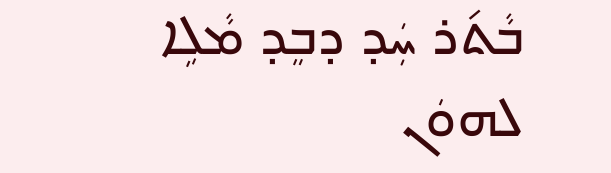ܒܵܬ݇ܪ ܚܲܕ ܕܒܸܕ ܡܵܠܹܐ ܠܗܘܿܢ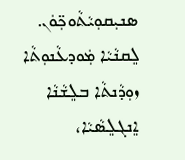ܣܢܝܼܩܘܼܝܵܬܵܘܟ݂̈ܘܿܢ.
ܠܸܩܢܵܝܵܐ ܡܲܘܕܥܵܢܘܼܬܵܐ ܙܘܼܕܵܢܬܵܐ ܒܠܸܫܵܢܵܐ ܐܸܢܓܠܸܣܵܝܵܐ،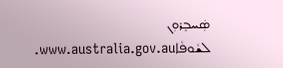ܣܲܚܒܸܪܘܼܢ ܠܫܵܘܦܵܐwww.australia.gov.au.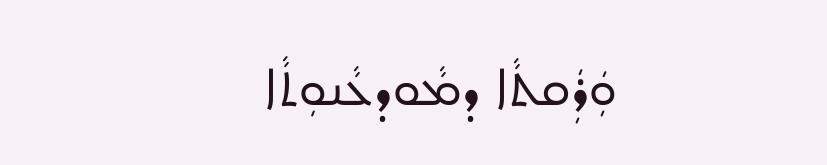ܘܲܪܲܩܬܵܐ ܕܡܵܘܕܥܵܢܘܼܬܵܐ